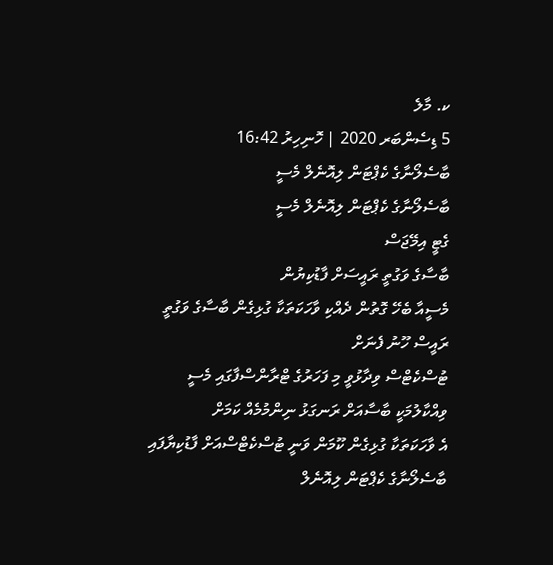ކ. މާލެ
5 ޑިސެންބަރ 2020 | ހޮނިހިރު 16:42
ބާސެލޯނާގެ ކެޕްޓަން ލިއޮނެލް މެސީ
ބާސެލޯނާގެ ކެޕްޓަން ލިއޮނެލް މެސީ
ގެޓީ އިމޭޖަސް
ބާސާގެ ވަގުތީ ރައީސަށް ފާޑުކިޔުން
މެސީއާ ބެހޭ ގޮތުން ދެއްކި ވާހަކަތަކާ ގުޅިގެން ބާސާގެ ވަގުތީ ރައީސް ހޫނު ފެނަށް
ޓުސްކެޓްސް ވިދާޅުވީ މި ފަހަރުގެ ޓްރާންސްފާގައި މެސީ ވިއްކާލުމަކީ ބާސާއަށް ރަނގަޅު ނިންމުމެއް ކަމަށް
އެ ވާހަކަތަކާ ގުޅިގެން ކޫމަން ވަނީ ޓުސްކެޓްސްއަށް ފާޑުކިޔާފައި
ބާސެލޯނާގެ ކެޕްޓަން ލިއޮނެލް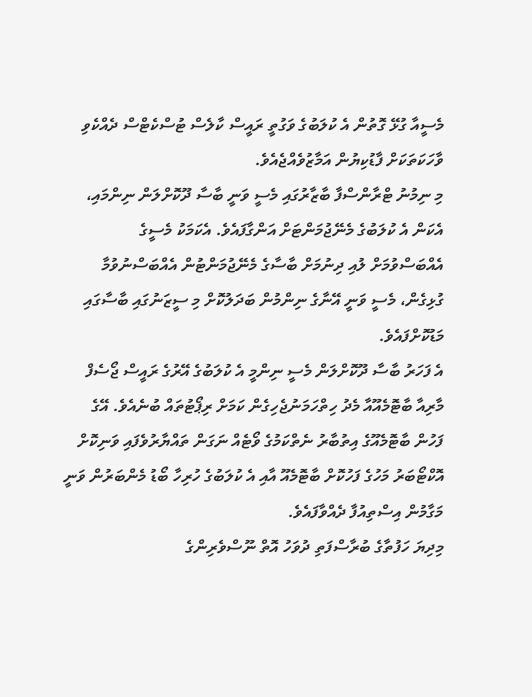މެސީއާ ގުޅޭ ގޮތުން އެ ކުލަބުގެ ވަގުތީ ރައީސް ކާލެސް ޓުސްކެޓްސް ދެއްކެވި ވާހަކަތަކަށް ފާޑުކިޔުން އަމާޒުވެއްޖެއެވެ.
މި ނިމުނު ޓްރާންސްފާ ބާޒާރުގައި މެސީ ވަނީ ބާސާ ދޫކޮށްލަން ނިންމައި، އެކަން އެ ކުލަބުގެ މެނޭޖުމަންޓަށް އަންގާފައެވެ. އެކަމަކު މެސީގެ އެއްބަސްވުމަށް ލުއި ދިނުމަށް ބާސާގެ މެނޭޖުމަންޓުން އެއްބަސްނުވުމާ ގުޅިގެން، މެސީ ވަނީ އޭނާގެ ނިންމުން ބަދަލުކޮށް މި ސީޒަނުގައި ބާސާގައި މަޑުކޮށްފައެވެ.
އެ ފަހަރު ބާސާ ދޫކޮށްލަން މެސީ ނިންމީ އެ ކުލަބުގެ އޭރުގެ ރައީސް ޖޯސެފް މާރިއާ ބާޓޮމެއޫއާ މެދު ހިތްހަމަނުޖެހިގެން ކަމަށް ރިޕޯޓުތައް ބުނެއެވެ. އޭގެ ފަހުން ބާޓޮމެއޫގެ އިތުބާރު ނެތްކަމުގެ ވޯޓެއް ނަގަން ތައްޔާރުވެފައި ވަނިކޮށް އޮކްޓޯބަރު މަހުގެ ފަހުކޮށް ބާޓޮމެއޫ އާއި އެ ކުލަބުގެ ހުރިހާ ބޯޑު މެންބަރުން ވަނީ މަގާމުން އިސްތިއުފާ ދެއްވާފައެވެ.
މިދިޔަ ހަފުތާގެ ބުރާސްފަތި ދުވަހު އޮތް ނޫސްވެރިންގެ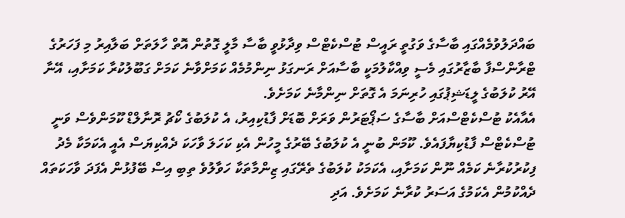ބައްދަލުވުމެއްގައި ބާސާގެ ވަގުތީ ރައީސް ޓުސްކެޓްސް ވިދާޅުވީ ބާސާ މާލީ ގޮތުން އޮތް ހާލަތަށް ބަލާއިރު މި ފަހަރުގެ ޓްރާންސްފާ ބާޒާރުގައި މެސީ ވިއްކާލުމަކީ ބާސާއަށް ރަނގަޅު ނިންމުމެއް ކަމަށްވާނެ ކަމަށް ގަބޫލުކުރާ ކަމަށާއި، އޭނާ އޭރު ކުލަބުގެ ލީޑަޝިޕުގައި ހުރިނަމަ އެ ގޮތަށް ނިންމާނެ ކަމަށެވެ.
އެއާއެކު ޓުސްކެޓްސްއަށް ބާސާގެ ސަޕޯޓަރުން ވަރަށް ބޮޑަށް ފާޑުކިއިރު، އެ ކުލަބުގެ ކޯޗު ރޮނާލްޑް ކޫމަންވެސް ވަނީ ޓުސްކެޓްސް ފާޑުކިޔާފައެވެ. ކޫމަން ބުނީ އެ ކުލަބުގެ ބޭރުގެ މީހުން އެކި ކަހަލަ ވާހަކަ ދެއްކިޔަސް އެއީ އެކަމަކާ މެދު ފިކުރުކުރާނެ ކަމެއް ނޫން ކަމަށާއި، އެކަމަކު ކުލަބުގެ ތެރޭގައި ޒިންމާތަކާ ހަވާލުވެ ތިބި އިސް ބޭފުޅުން އެފަދަ ވާހަކަތައް ދެއްކުމުން އެކަމުގެ އަސަރު ކުރާނެ ކަމަށެވެ. އަދި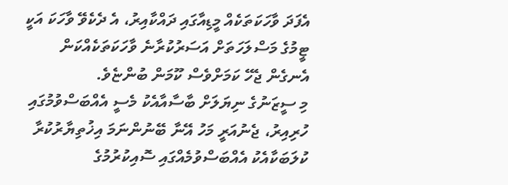އެފަދަ ވާހަކަތަކެއް މީޑިއާގައި ދައްކާއިރު، އެ ދެކެވޭ ވާހަކަ އަކީ ޓީމުގެ މަސްލަހަތަށް އަސަރުކުރާނެ ވާހަކަތަކެއްކަން އެނގެން ޖެހޭ ކަމަށްވެސް ކޫމަން ބުންޏެވެ.
މި ސީޒަނުގެ ނިޔަލަށް ބާސާއާއެކު މެސީ އެއްބަސްވުމުގައި ހުރިއިރު، ޖެނުއަރީ މަހު އޭނާ ބޭނުންނަމަ އިޚުތިޔާރުކުރާ ކުލަބަކާއެކު އެއްބަސްވުމެއްގައި ސޮއިކުރުމުގެ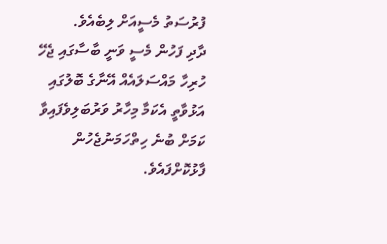ފުރުސަތު މެސީއަށް ލިބެއެވެ.
ދާދި ފަހުން މެސީ ވަނީ ބާސާގައި ޖެހޭ ހުރިހާ މައްސަލައެއް އޭނާގެ ބޮލުގައި އަޅުވާތީ އެކަމާ މިހާރު ވަރުބަލިވެފައިވާ ކަމަށް ބުނެ ހިތްހަމަނުޖެހުން ފާޅުކޮށްފައެވެ.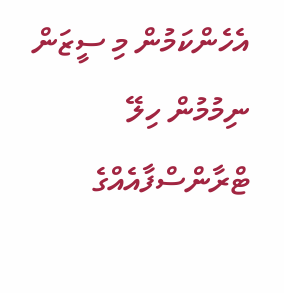އެހެންކަމުން މި ސީޒަން ނިމުމުން ހިލޭ ޓްރާންސްފާއެއްގެ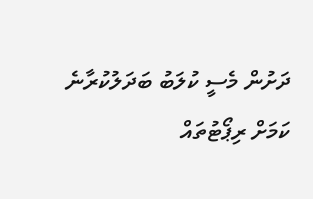ދަށުން މެސީ ކުލަބު ބަދަލުކުރާނެ ކަމަށް ރިޕޯޓުތައް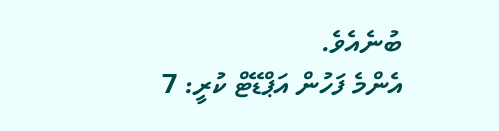ބުނެއެވެ.
އެންމެ ފަހުން އަޕްޑޭޓް ކުރީ: 7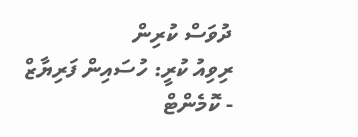ދުވަސް ކުރިން
ރިވިއު ކުރީ: ހުސައިން ފަރިޔާޒް
- ކޮމެންޓް